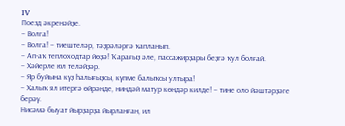IV
Поезд әкренәйҙе.
– Волга!
– Волга! – тиештеләр, тәҙрәләргә ҡапланып.
– Ап-аҡ теплоходтар йөҙә! Ҡарағыҙ әле, пассажирҙары беҙгә ҡул болғай.
– Хәйерле юл теләйҙәр.
– Яр буйына күҙ һалығыҙсы, күпме балыҡсы ултыра!
– Халыҡ ял итергә өйрәнде, ниндәй матур көндәр килде! – тине оло йәштәрҙәге берәү.
Нисәмә быуат йырҙарҙа йырланған, ил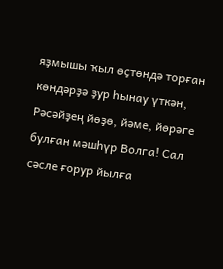яҙмышы ҡыл өҫтөндә торған көндәрҙә ҙур һынау үткән, Рәсәйҙең йөҙө, йәме, йөрәге булған мәшһүр Волга! Сал сәсле ғорур йылға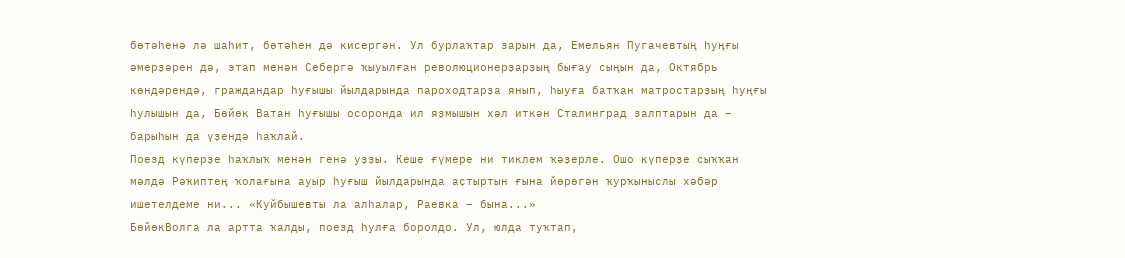бөтәһенә лә шаһит, бөтәһен дә кисергән. Ул бурлаҡтар зарын да, Емельян Пугачевтың һуңғы әмерҙәрен дә, этап менән Себергә ҡыуылған революционерҙарҙың бығау сыңын да, Октябрь көндәрендә, граждандар һуғышы йылдарында пароходтарҙа янып, һыуға батҡан матростарҙың һуңғы һулышын да, Бөйөк Ватан һуғышы осоронда ил яҙмышын хәл иткән Сталинград залптарын да – барыһын да үҙендә һаҡлай.
Поезд күперҙе һаҡлыҡ менән генә уҙҙы. Кеше ғүмере ни тиклем ҡәҙерле. Ошо күперҙе сыҡҡан мәлдә Рәҡиптең ҡолағына ауыр һуғыш йылдарында аҫтыртын ғына йөрөгән ҡурҡыныслы хәбәр ишетелдеме ни... «Куйбышевты ла алһалар, Раевка – бына...»
БөйөкВолга ла артта ҡалды, поезд һулға боролдо. Ул, юлда туҡтап,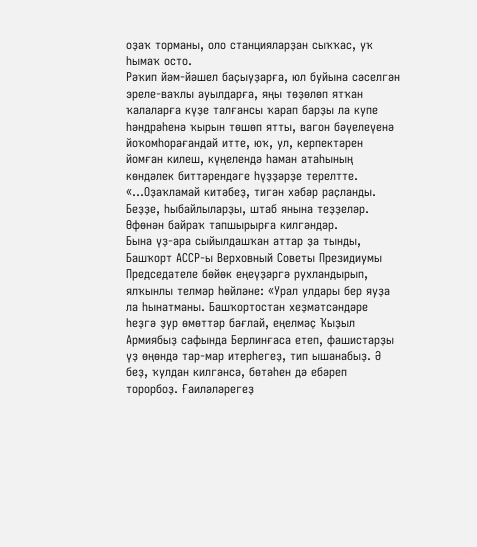оҙаҡ торманы, оло станцияларҙан сыҡҡас, уҡ һымаҡ осто.
Рәҡип йәм-йәшел баҫыуҙарға, юл буйына сәселгән эреле-ваҡлы ауылдарға, яңы төҙөлөп ятҡан ҡалаларға күҙе талғансы ҡарап барҙы ла купе һәндрәһенә ҡырын төшөп ятты, вагон бәүелеүенә йоҡомһорағандай итте, юҡ, ул, керпектәрен йомған килеш, күңелендә һаман атаһының көндәлек биттәрендәге һүҙҙәрҙе терелтте.
«...Оҙаҡламай китәбеҙ, тигән хәбәр раҫланды. Беҙҙе, һыбайлыларҙы, штаб янына теҙҙеләр. Өфөнән байраҡ тапшырырға килгәндәр.
Бына үҙ-ара сыйылдашҡан аттар ҙа тынды, Башҡорт АССР-ы Верховный Советы Президиумы Председателе бөйөк еңеүҙәргә рухландырып, ялҡынлы телмәр һөйләне: «Урал улдары бер яуҙа ла һынатманы. Башҡортостан хеҙмәтсәндәре һеҙгә ҙур өмөттәр бағлай, еңелмәҫ Ҡыҙыл Армиябыҙ сафында Берлинғаса етеп, фашистарҙы үҙ өңөндә тар-мар итерһегеҙ, тип ышанабыҙ. Ә беҙ, ҡулдан килгәнсә, бөтәһен дә ебәреп торорбоҙ. Ғаиләләрегеҙ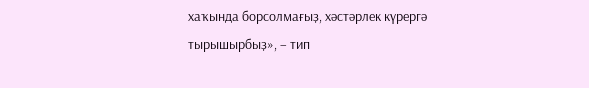хаҡында борсолмағыҙ, хәстәрлек күрергә тырышырбыҙ», – тип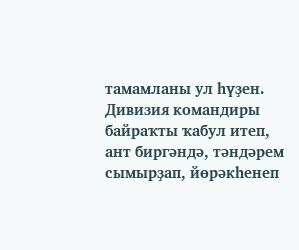тамамланы ул һүҙен.
Дивизия командиры байраҡты ҡабул итеп, ант биргәндә, тәндәрем сымырҙап, йөрәкһенеп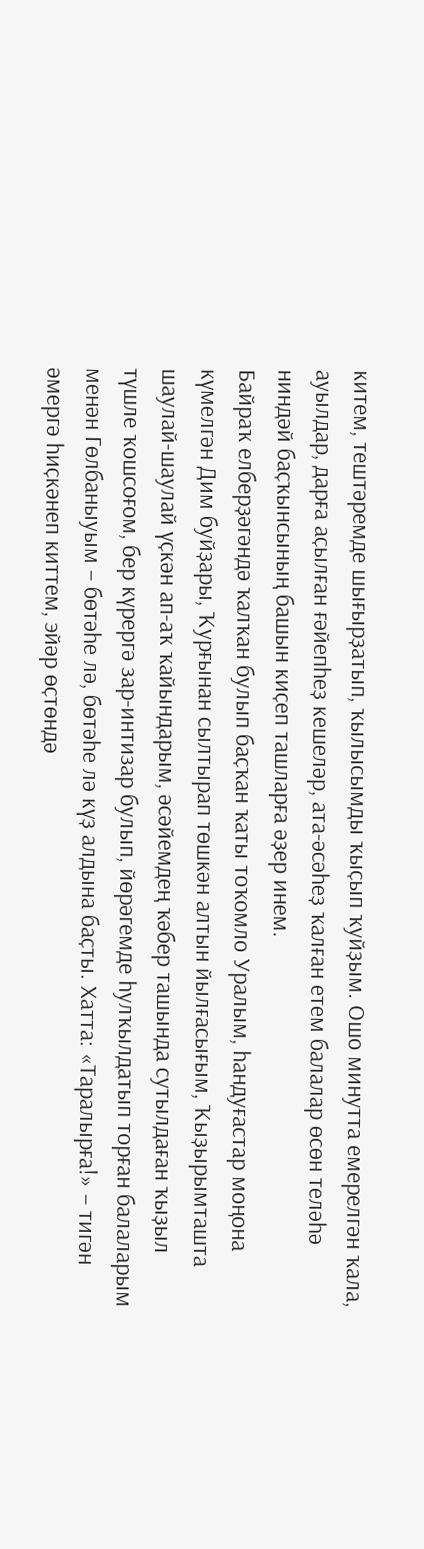китем, тештәремде шығырҙатып, ҡылысымды ҡыҫып ҡуйҙым. Ошо минутта емерелгән ҡала, ауылдар, дарға аҫылған ғәйепһеҙ кешеләр, ата-әсәһеҙ ҡалған етем балалар өсөн теләһә ниндәй баҫҡынсының башын киҫеп ташларға әҙер инем.
Байраҡ елберҙәгәндә ҡалҡан булып баҫҡан ҡаты тоҡомло Уралым, һандуғастар моңона күмелгән Дим буйҙары, Ҡурғынан сылтырап төшкән алтын йылғасығым, Ҡыҙырымташта шаулай-шаулай үҫкән ап-аҡ ҡайындарым, әсәйемдең ҡәбер ташында сутылдаған ҡыҙыл түшле ҡошсоғом, бер күрергә зар-интизар булып, йөрәгемде һулҡылдатып торған балаларым менән Гөлбаныуым – бөтәһе лә, бөтәһе лә күҙ алдына баҫты. Хатта: «Таралырға!» – тигән әмергә һиҫкәнеп киттем, эйәр өҫтөндә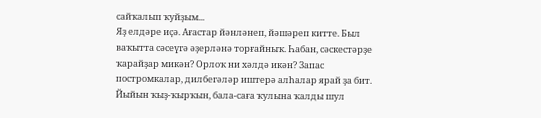сайҡалып ҡуйҙым...
Яҙ елдәре иҫә. Ағастар йәнләнеп, йәшәреп китте. Был ваҡытта сәсеүгә әҙерләнә торғайныҡ. Һабан, сәскестәрҙе ҡарайҙар микән? Орлоҡ ни хәлдә икән? Запас постромкалар, дилбегәләр иштерә алһалар ярай ҙа бит. Йыйын ҡыҙ-ҡырҡын, бала-саға ҡулына ҡалды шул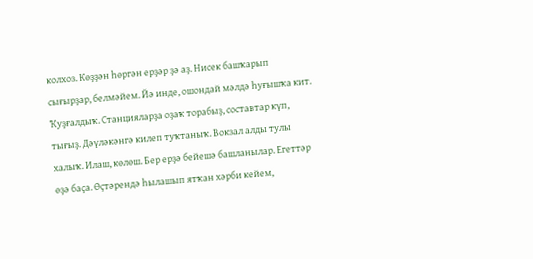колхоз. Көҙҙән һөргән ерҙәр ҙә аҙ. Нисек башҡарып сығырҙар, белмәйем. Йә инде, ошондай мәлдә һуғышҡа кит.
Ҡуҙғалдыҡ. Станцияларҙа оҙаҡ торабыҙ, составтар күп, тығыҙ. Дәүләкәнгә килеп туҡтаныҡ. Вокзал алды тулы халыҡ. Илаш, көлөш. Бер ерҙә бейешә башланылар. Егеттәр өҙә баҫа. Өҫтәрендә һылашып ятҡан хәрби кейем,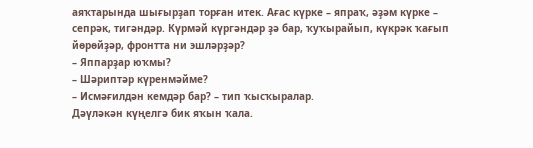аяҡтарында шығырҙап торған итек. Ағас күрке – япраҡ, әҙәм күрке – сепрәк, тигәндәр. Күрмәй күргәндәр ҙә бар, ҡуҡырайып, күкрәк ҡағып йөрөйҙәр, фронтта ни эшләрҙәр?
– Яппарҙар юҡмы?
– Шәриптәр күренмәйме?
– Исмәғилдән кемдәр бар? – тип ҡысҡыралар.
Дәүләкән күңелгә бик яҡын ҡала.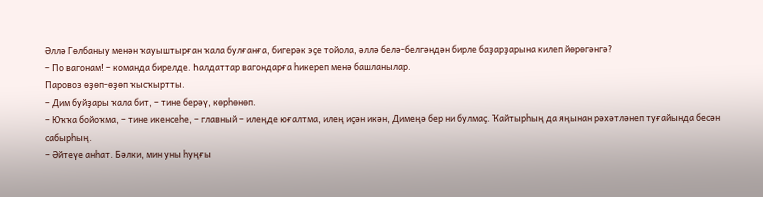Әллә Гөлбаныу менән ҡауыштырған ҡала булғанға, бигерәк эҫе тойола, әллә белә-белгәндән бирле баҙарҙарына килеп йөрөгәнгә?
– По вагонам! – команда бирелде. Һалдаттар вагондарға һикереп менә башланылар.
Паровоз өҙөп-өҙөп ҡысҡыртты.
– Дим буйҙары ҡала бит, – тине берәү, көрһөнөп.
– Юҡҡа бойоҡма, – тине икенсеһе, – главный – илеңде юғалтма, илең иҫән икән, Димеңә бер ни булмаҫ. Ҡайтырһың да яңынан рәхәтләнеп туғайында бесән сабырһың.
– Әйтеүе анһат. Бәлки, мин уны һуңғы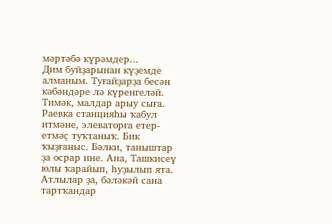мәртәбә күрәмдер...
Дим буйҙарынан күҙемде алманым. Туғайҙарҙа бесән кәбәндәре лә күренгеләй. Тимәк, малдар арыу сыға.
Раевка станцияһы ҡабул итмәне, элеваторға етер-етмәҫ туҡтаныҡ. Бик ҡыҙғаныс. Бәлки, таныштар ҙа осрар ине. Ана, Ташкисеү юлы ҡарайып, һуҙылып ята. Атлылар ҙа, бәләкәй сана тартҡандар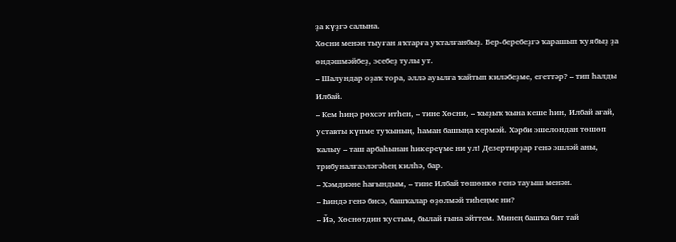ҙа күҙгә салына.
Хөсни менән тыуған яҡтарға уҡталғанбыҙ. Бер-беребеҙгә ҡарашып ҡуябыҙ ҙа өндәшмәйбеҙ, эсебеҙ тулы ут.
– Шалундар оҙаҡ тора, әллә ауылға ҡайтып киләбеҙме, егеттәр? – тип һалды Илбай.
– Кем һиңә рөхсәт итһен, – тине Хөсни, – ҡыҙыҡ ҡына кеше һин, Илбай ағай, уставты күпме туҡының, һаман башыңа кермәй. Хәрби эшелондан төшөп ҡалыу – таш арбаһынан һикереүме ни ул! Дезертирҙар генә эшләй аны, трибуналғаэләгәһең килһә, бар.
– Хәмдиәне һағындым, – тине Илбай төшөнкө генә тауыш менән.
– Һиндә генә бисә, башҡалар өҙөлмәй тиһеңме ни?
– Йә, Хөснөтдин ҡустым, былай ғына әйттем. Минең башҡа бит тай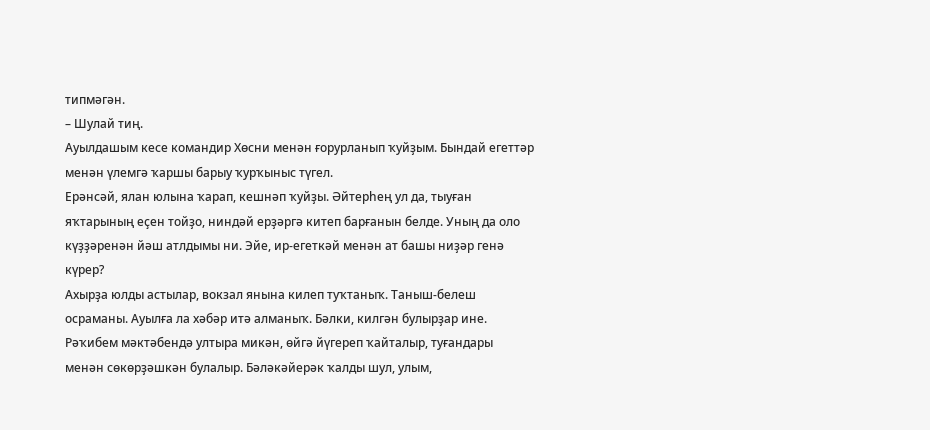типмәгән.
– Шулай тиң.
Ауылдашым кесе командир Хөсни менән ғорурланып ҡуйҙым. Бындай егеттәр менән үлемгә ҡаршы барыу ҡурҡыныс түгел.
Ерәнсәй, ялан юлына ҡарап, кешнәп ҡуйҙы. Әйтерһең ул да, тыуған яҡтарының еҫен тойҙо, ниндәй ерҙәргә китеп барғанын белде. Уның да оло күҙҙәренән йәш атлдымы ни. Эйе, ир-егеткәй менән ат башы ниҙәр генә күрер?
Ахырҙа юлды астылар, вокзал янына килеп туҡтаныҡ. Таныш-белеш осраманы. Ауылға ла хәбәр итә алманыҡ. Бәлки, килгән булырҙар ине. Рәҡибем мәктәбендә ултыра микән, өйгә йүгереп ҡайталыр, туғандары менән сөкөрҙәшкән булалыр. Бәләкәйерәк ҡалды шул, улым,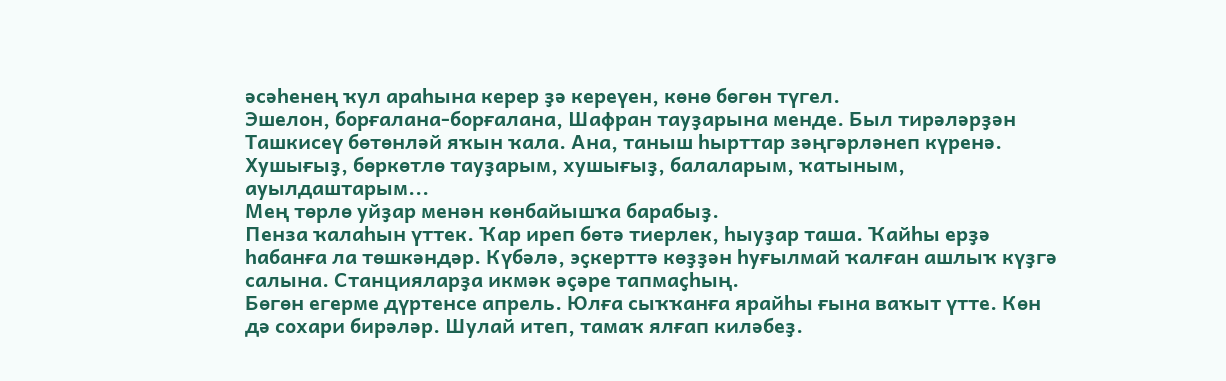әсәһенең ҡул араһына керер ҙә кереүен, көнө бөгөн түгел.
Эшелон, борғалана-борғалана, Шафран тауҙарына менде. Был тирәләрҙән Ташкисеү бөтөнләй яҡын ҡала. Ана, таныш һырттар зәңгәрләнеп күренә. Хушығыҙ, бөркөтлө тауҙарым, хушығыҙ, балаларым, ҡатыным, ауылдаштарым...
Мең төрлө уйҙар менән көнбайышҡа барабыҙ.
Пенза ҡалаһын үттек. Ҡар иреп бөтә тиерлек, һыуҙар таша. Ҡайһы ерҙә һабанға ла төшкәндәр. Күбәлә, эҫкерттә көҙҙән һуғылмай ҡалған ашлыҡ күҙгә салына. Станцияларҙа икмәк әҫәре тапмаҫһың.
Бөгөн егерме дүртенсе апрель. Юлға сыҡҡанға ярайһы ғына ваҡыт үтте. Көн дә сохари бирәләр. Шулай итеп, тамаҡ ялғап киләбеҙ.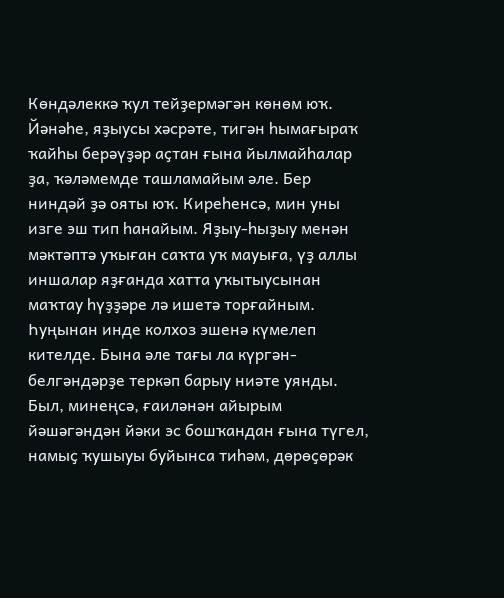Көндәлеккә ҡул тейҙермәгән көнөм юҡ. Йәнәһе, яҙыусы хәсрәте, тигән һымағыраҡ ҡайһы берәүҙәр аҫтан ғына йылмайһалар ҙа, ҡәләмемде ташламайым әле. Бер ниндәй ҙә ояты юҡ. Киреһенсә, мин уны изге эш тип һанайым. Яҙыу-һыҙыу менән мәктәптә уҡыған саҡта уҡ мауыға, үҙ аллы иншалар яҙғанда хатта уҡытыусынан маҡтау һүҙҙәре лә ишетә торғайным. Һуңынан инде колхоз эшенә күмелеп кителде. Бына әле тағы ла күргән-белгәндәрҙе теркәп барыу ниәте уянды. Был, минеңсә, ғаиләнән айырым йәшәгәндән йәки эс бошҡандан ғына түгел, намыҫ ҡушыуы буйынса тиһәм, дөрөҫөрәк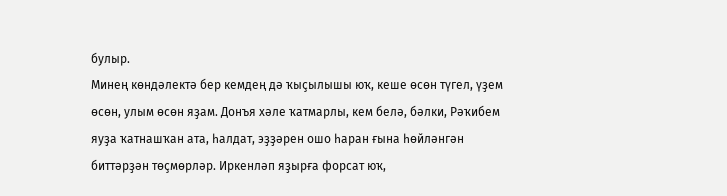булыр.
Минең көндәлектә бер кемдең дә ҡыҫылышы юҡ, кеше өсөн түгел, үҙем өсөн, улым өсөн яҙам. Донъя хәле ҡатмарлы, кем белә, бәлки, Рәҡибем яуҙа ҡатнашҡан ата, һалдат, эҙҙәрен ошо һаран ғына һөйләнгән биттәрҙән төҫмөрләр. Иркенләп яҙырға форсат юҡ,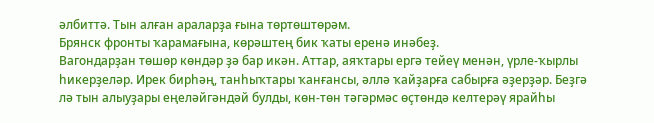әлбиттә. Тын алған араларҙа ғына төртөштөрәм.
Брянск фронты ҡарамағына, көрәштең бик ҡаты еренә инәбеҙ.
Вагондарҙан төшөр көндәр ҙә бар икән. Аттар, аяҡтары ергә тейеү менән, үрле-ҡырлы һикерҙеләр. Ирек бирһәң, танһыҡтары ҡанғансы, әллә ҡайҙарға сабырға әҙерҙәр. Беҙгә лә тын алыуҙары еңеләйгәндәй булды, көн-төн тәгәрмәс өҫтөндә келтерәү ярайһы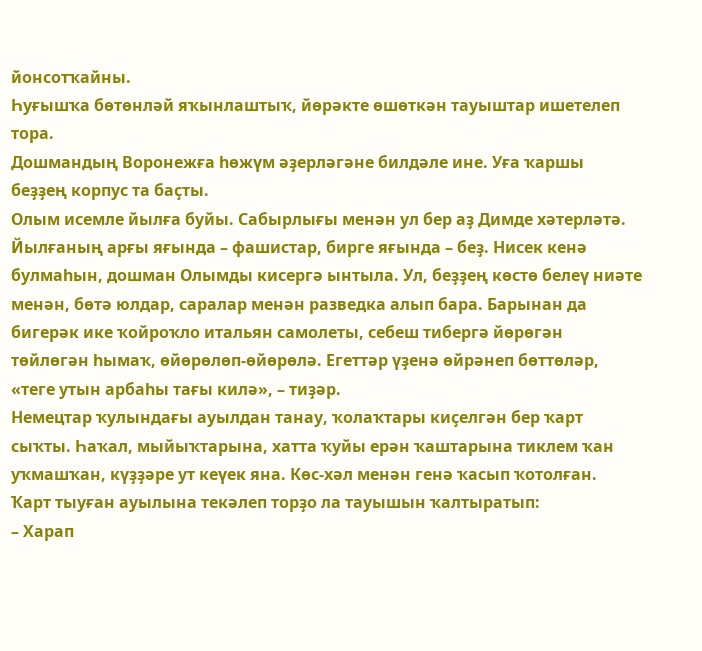йонсотҡайны.
Һуғышҡа бөтөнләй яҡынлаштыҡ, йөрәкте өшөткән тауыштар ишетелеп тора.
Дошмандың Воронежға һөжүм әҙерләгәне билдәле ине. Уға ҡаршы беҙҙең корпус та баҫты.
Олым исемле йылға буйы. Сабырлығы менән ул бер аҙ Димде хәтерләтә. Йылғаның арғы яғында – фашистар, бирге яғында – беҙ. Нисек кенә булмаһын, дошман Олымды кисергә ынтыла. Ул, беҙҙең көстө белеү ниәте менән, бөтә юлдар, саралар менән разведка алып бара. Барынан да бигерәк ике ҡойроҡло итальян самолеты, себеш тибергә йөрөгән төйлөгән һымаҡ, өйөрөлөп-өйөрөлә. Егеттәр үҙенә өйрәнеп бөттөләр, «теге утын арбаһы тағы килә», – тиҙәр.
Немецтар ҡулындағы ауылдан танау, ҡолаҡтары киҫелгән бер ҡарт сыҡты. Һаҡал, мыйыҡтарына, хатта ҡуйы ерән ҡаштарына тиклем ҡан уҡмашҡан, күҙҙәре ут кеүек яна. Көс-хәл менән генә ҡасып ҡотолған.
Ҡарт тыуған ауылына текәлеп торҙо ла тауышын ҡалтыратып:
– Харап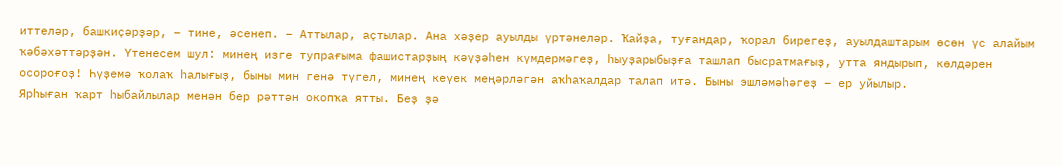иттеләр, башкиҫәрҙәр, – тине, әсенеп. – Аттылар, аҫтылар. Ана хәҙер ауылды үртәнеләр. Ҡайҙа, туғандар, ҡорал бирегеҙ, ауылдаштарым өсөн үс алайым ҡәбәхәттәрҙән. Үтенесем шул: минең изге тупрағыма фашистарҙың кәүҙәһен күмдермәгеҙ, һыуҙарыбыҙға ташлап бысратмағыҙ, утта яндырып, көлдәрен осороғоҙ! Һүҙемә ҡолаҡ һалығыҙ, быны мин генә түгел, минең кеүек меңәрләгән аҡһаҡалдар талап итә. Быны эшләмәһәгеҙ – ер уйылыр.
Ярһыған ҡарт һыбайлылар менән бер рәттән окопҡа ятты. Беҙ ҙә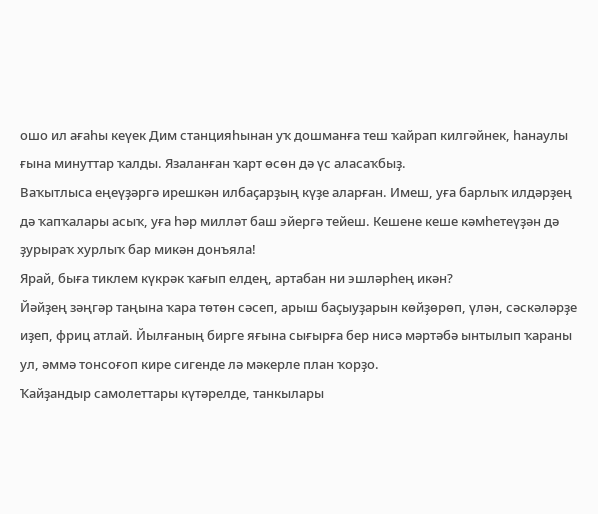ошо ил ағаһы кеүек Дим станцияһынан уҡ дошманға теш ҡайрап килгәйнек, һанаулы ғына минуттар ҡалды. Язаланған ҡарт өсөн дә үс аласаҡбыҙ.
Ваҡытлыса еңеүҙәргә ирешкән илбаҫарҙың күҙе аларған. Имеш, уға барлыҡ илдәрҙең дә ҡапҡалары асыҡ, уға һәр милләт баш эйергә тейеш. Кешене кеше кәмһетеүҙән дә ҙурыраҡ хурлыҡ бар микән донъяла!
Ярай, быға тиклем күкрәк ҡағып елдең, артабан ни эшләрһең икән?
Йәйҙең зәңгәр таңына ҡара төтөн сәсеп, арыш баҫыуҙарын көйҙөрөп, үлән, сәскәләрҙе иҙеп, фриц атлай. Йылғаның бирге яғына сығырға бер нисә мәртәбә ынтылып ҡараны ул, әммә тонсоғоп кире сигенде лә мәкерле план ҡорҙо.
Ҡайҙандыр самолеттары күтәрелде, танкылары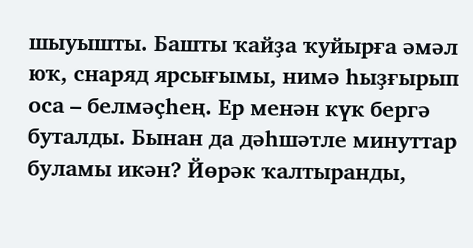шыуышты. Башты ҡайҙа ҡуйырға әмәл юҡ, снаряд ярсығымы, нимә һыҙғырып оса – белмәҫһең. Ер менән күк бергә буталды. Бынан да дәһшәтле минуттар буламы икән? Йөрәк ҡалтыранды,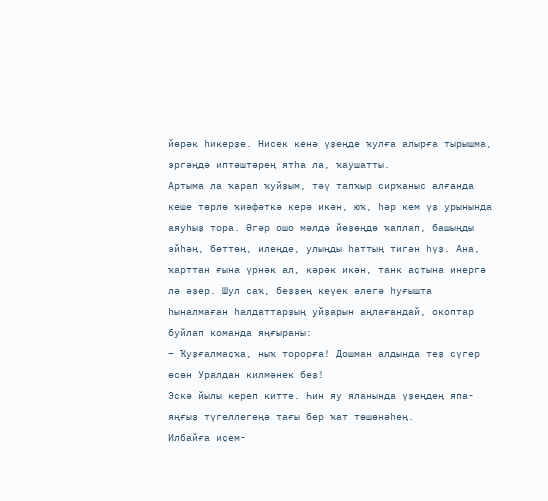йөрәк һикерҙе. Нисек кенә үҙеңде ҡулға алырға тырышма, эргәңдә иптәштәрең ятһа ла, ҡаушатты.
Артыма ла ҡарап ҡуйҙым, тәү тапҡыр сирҡаныс алғанда кеше төрлө ҡиәфәткә керә икән, юҡ, һәр кем үҙ урынында аяуһыҙ тора. Әгәр ошо мәлдә йөҙөңдө ҡаплап, башыңды эйһәң, бөттөң, илеңде, улыңды һаттың тигән һүҙ. Ана, ҡарттан ғына үрнәк ал, кәрәк икән, танк аҫтына инергә лә әҙер. Шул саҡ, беҙҙең кеүек әлегә һуғышта һыналмаған һалдаттарҙың уйҙарын аңлағандай, окоптар буйлап команда яңғыраны:
– Ҡуҙғалмаҫҡа, ныҡ торорға! Дошман алдында теҙ сүгер өсөн Уралдан килмәнек беҙ!
Эскә йылы кереп китте. Һин яу яланында үҙеңдең япа-яңғыҙ түгеллегеңә тағы бер ҡат төшөнәһең.
Илбайға иҫем-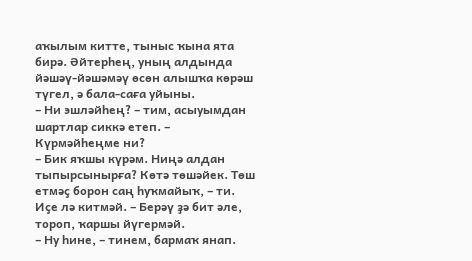аҡылым китте, тыныс ҡына ята бирә. Әйтерһең, уның алдында йәшәү-йәшәмәү өсөн алышҡа көрәш түгел, ә бала-саға уйыны.
– Ни эшләйһең? – тим, асыуымдан шартлар сиккә етеп. – Күрмәйһеңме ни?
– Бик яҡшы күрәм. Ниңә алдан тыпырсынырға? Көтә төшәйек. Төш етмәҫ борон саң һуҡмайыҡ, – ти. Иҫе лә китмәй. – Берәү ҙә бит әле, тороп, ҡаршы йүгермәй.
– Ну һине, – тинем, бармаҡ янап.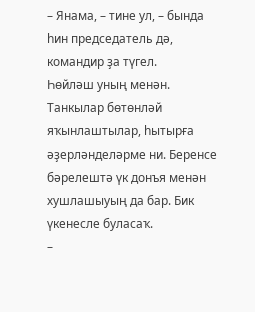– Янама, – тине ул, – бында һин председатель дә, командир ҙа түгел.
Һөйләш уның менән.
Танкылар бөтөнләй яҡынлаштылар, һытырға әҙерләнделәрме ни. Беренсе бәрелештә үк донъя менән хушлашыуың да бар. Бик үкенесле буласаҡ.
–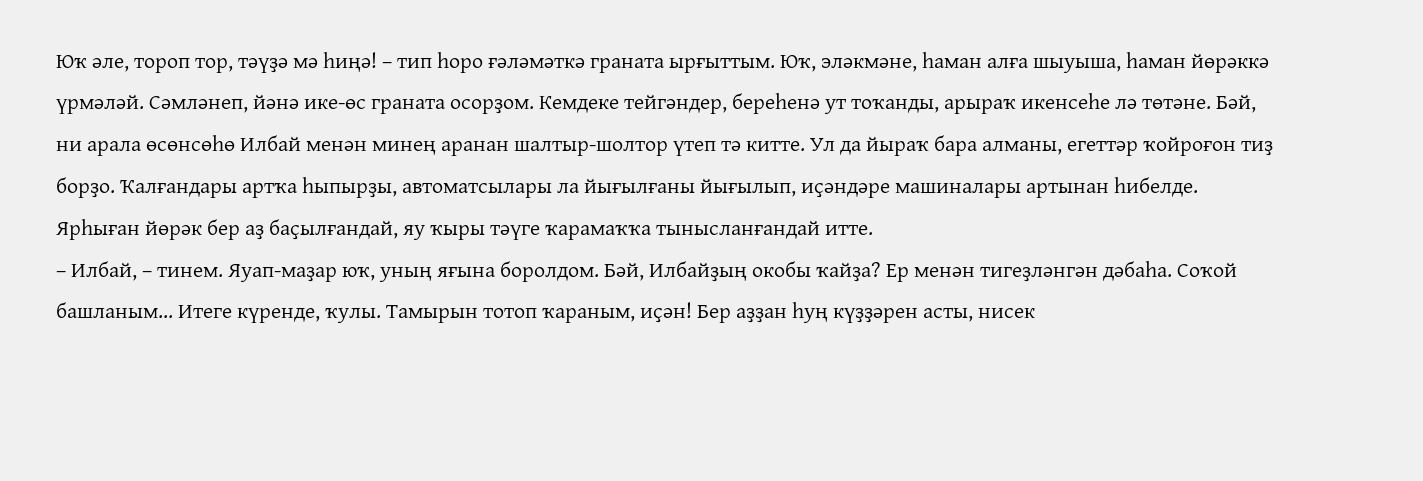Юҡ әле, тороп тор, тәүҙә мә һиңә! – тип һоро ғәләмәткә граната ырғыттым. Юҡ, эләкмәне, һаман алға шыуыша, һаман йөрәккә үрмәләй. Сәмләнеп, йәнә ике-өс граната осорҙом. Кемдеке тейгәндер, береһенә ут тоҡанды, арыраҡ икенсеһе лә төтәне. Бәй, ни арала өсөнсөһө Илбай менән минең аранан шалтыр-шолтор үтеп тә китте. Ул да йыраҡ бара алманы, егеттәр ҡойроғон тиҙ борҙо. Ҡалғандары артҡа һыпырҙы, автоматсылары ла йығылғаны йығылып, иҫәндәре машиналары артынан һибелде.
Ярһыған йөрәк бер аҙ баҫылғандай, яу ҡыры тәүге ҡарамаҡҡа тынысланғандай итте.
– Илбай, – тинем. Яуап-маҙар юҡ, уның яғына боролдом. Бәй, Илбайҙың окобы ҡайҙа? Ер менән тигеҙләнгән дәбаһа. Соҡой башланым... Итеге күренде, ҡулы. Тамырын тотоп ҡараным, иҫән! Бер аҙҙан һуң күҙҙәрен асты, нисек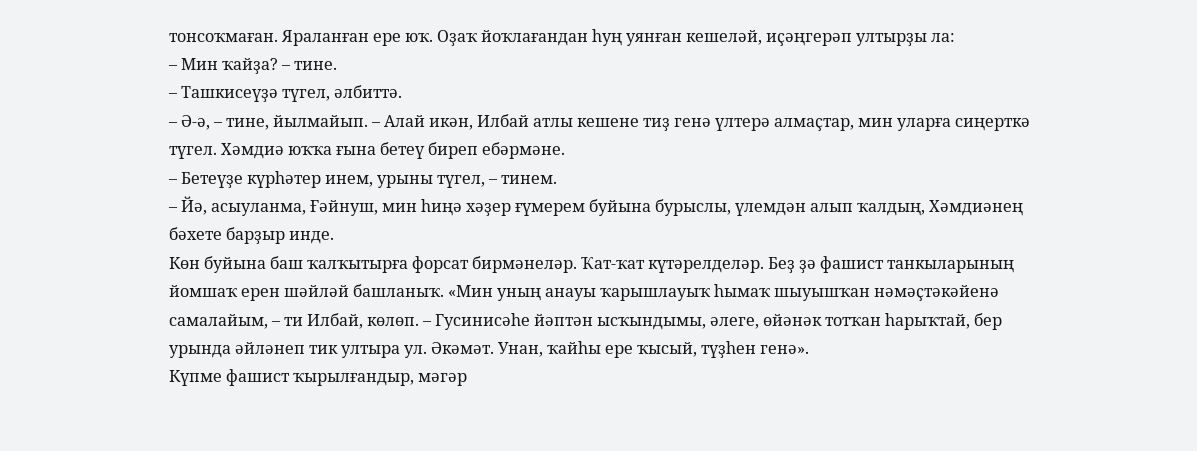тонсоҡмаған. Яраланған ере юҡ. Оҙаҡ йоҡлағандан һуң уянған кешеләй, иҫәңгерәп ултырҙы ла:
– Мин ҡайҙа? – тине.
– Ташкисеүҙә түгел, әлбиттә.
– Ә-ә, – тине, йылмайып. – Алай икән, Илбай атлы кешене тиҙ генә үлтерә алмаҫтар, мин уларға сиңерткә түгел. Хәмдиә юҡҡа ғына бетеү биреп ебәрмәне.
– Бетеүҙе күрһәтер инем, урыны түгел, – тинем.
– Йә, асыуланма, Ғәйнуш, мин һиңә хәҙер ғүмерем буйына бурыслы, үлемдән алып ҡалдың, Хәмдиәнең бәхете барҙыр инде.
Көн буйына баш ҡалҡытырға форсат бирмәнеләр. Ҡат-ҡат күтәрелделәр. Беҙ ҙә фашист танкыларының йомшаҡ ерен шәйләй башланыҡ. «Мин уның анауы ҡарышлауыҡ һымаҡ шыуышҡан нәмәҫтәкәйенә самалайым, – ти Илбай, көлөп. – Гусинисәһе йәптән ысҡындымы, әлеге, өйәнәк тотҡан һарыҡтай, бер урында әйләнеп тик ултыра ул. Әкәмәт. Унан, ҡайһы ере ҡысый, түҙһен генә».
Күпме фашист ҡырылғандыр, мәгәр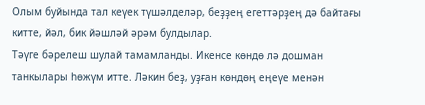Олым буйында тал кеүек түшәлделәр, беҙҙең егеттәрҙең дә байтағы китте, йәл, бик йәшләй әрәм булдылар.
Тәүге бәрелеш шулай тамамланды. Икенсе көндө лә дошман танкылары һөжүм итте. Ләкин беҙ, уҙған көндөң еңеүе менән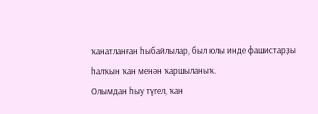ҡанатланған һыбайлылар, был юлы инде фашистарҙы һалҡын ҡан менән ҡаршыланыҡ.
Олымдан һыу түгел, ҡан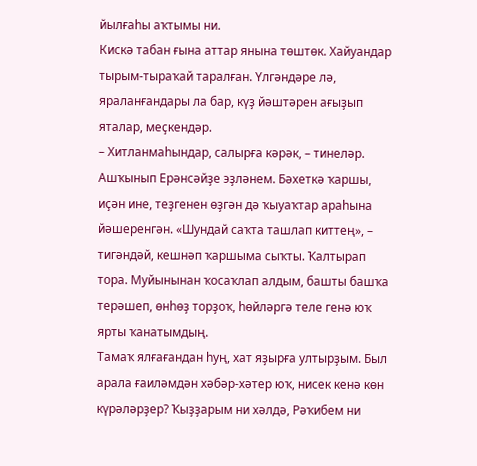йылғаһы аҡтымы ни.
Кискә табан ғына аттар янына төштөк. Хайуандар тырым-тыраҡай таралған. Үлгәндәре лә, яраланғандары ла бар, күҙ йәштәрен ағыҙып яталар, меҫкендәр.
– Хитланмаһындар, салырға кәрәк, – тинеләр.
Ашҡынып Ерәнсәйҙе эҙләнем. Бәхеткә ҡаршы, иҫән ине, теҙгенен өҙгән дә ҡыуаҡтар араһына йәшеренгән. «Шундай саҡта ташлап киттең», – тигәндәй, кешнәп ҡаршыма сыҡты. Ҡалтырап тора. Муйынынан ҡосаҡлап алдым, башты башҡа терәшеп, өнһөҙ торҙоҡ, һөйләргә теле генә юҡ ярты ҡанатымдың.
Тамаҡ ялғағандан һуң, хат яҙырға ултырҙым. Был арала ғаиләмдән хәбәр-хәтер юҡ, нисек кенә көн күрәләрҙер? Ҡыҙҙарым ни хәлдә, Рәҡибем ни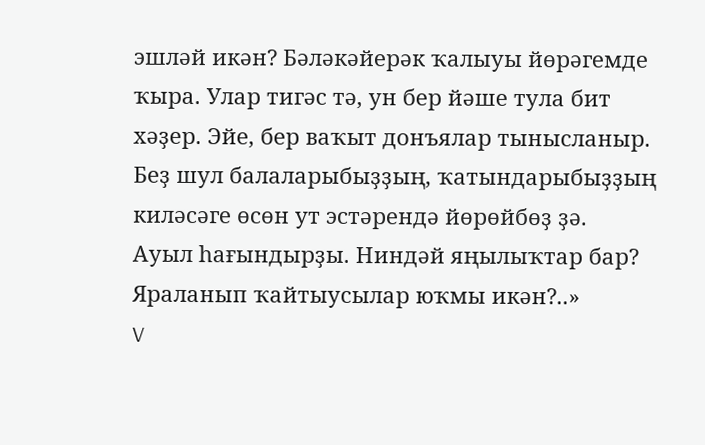эшләй икән? Бәләкәйерәк ҡалыуы йөрәгемде ҡыра. Улар тигәс тә, ун бер йәше тула бит хәҙер. Эйе, бер ваҡыт донъялар тынысланыр. Беҙ шул балаларыбыҙҙың, ҡатындарыбыҙҙың киләсәге өсөн ут эстәрендә йөрөйбөҙ ҙә.
Ауыл һағындырҙы. Ниндәй яңылыҡтар бар? Яраланып ҡайтыусылар юҡмы икән?..»
V